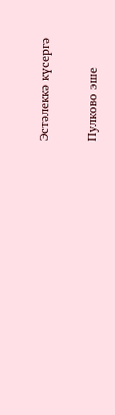Эстәлеккә күсергә

Пулково эше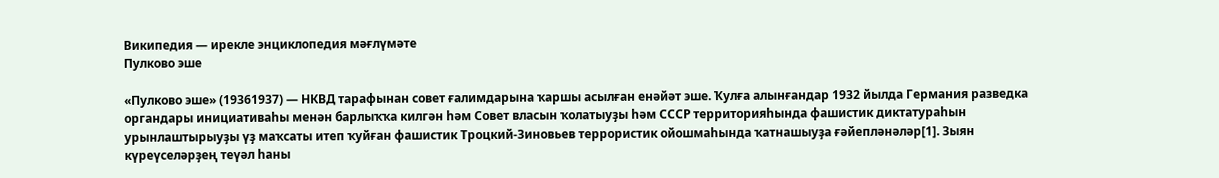Википедия — ирекле энциклопедия мәғлүмәте
Пулково эше

«Пулково эше» (19361937) — НКВД тарафынан совет ғалимдарына ҡаршы асылған енәйәт эше. Ҡулға алынғандар 1932 йылда Германия разведка органдары инициативаһы менән барлыҡҡа килгән һәм Совет власын ҡолатыуҙы һәм СССP территорияһында фашистик диктатураһын урынлаштырыуҙы үҙ маҡсаты итеп ҡуйған фашистик Троцкий-Зиновьев террористик ойошмаһында ҡатнашыуҙа ғәйепләнәләр[1]. Зыян күреүселәрҙең теүәл һаны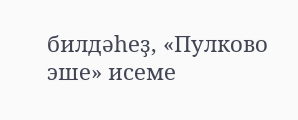билдәһеҙ, «Пулково эше» исеме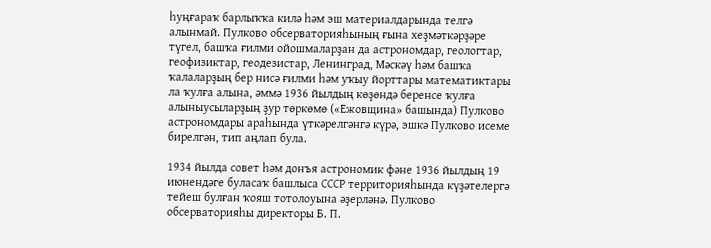һуңғараҡ барлыҡҡа килә һәм эш материалдарында телгә алынмай. Пулково обсерваторияһының ғына хеҙмәткәрҙәре түгел, башҡа ғилми ойошмаларҙан да астрономдар, геологтар, геофизиктар, геодезистар, Ленинград, Мәскәү һәм башҡа ҡалаларҙың бер нисә ғилми һәм уҡыу йорттары математиктары ла ҡулға алына, әммә 1936 йылдың көҙөндә беренсе ҡулға алыныусыларҙың ҙур төркөмө («Ежовщина» башында) Пулково астрономдары араһында үткәрелгәнгә күрә, эшкә Пулково исеме бирелгән, тип аңлап була.

1934 йылда совет һәм донъя астрономик фәне 1936 йылдың 19 июнендәге буласаҡ башлыса СССР территорияһында күҙәтелергә тейеш булған ҡояш тотолоуына әҙерләнә. Пулково обсерваторияһы директоры Б. П.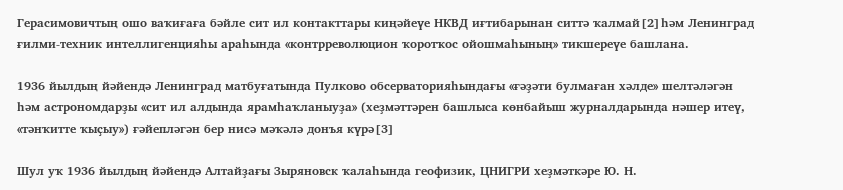Герасимовичтың ошо ваҡиғаға бәйле сит ил контакттары киңәйеүе НКВД иғтибарынан ситтә ҡалмай[2]һәм Ленинград ғилми-техник интеллигенцияһы араһында «контрреволюцион ҡоротҡос ойошмаһының» тикшереүе башлана.

1936 йылдың йәйендә Ленинград матбуғатында Пулково обсерваторияһындағы «ғәҙәти булмаған хәлде» шелтәләгән һәм астрономдарҙы «сит ил алдында ярамһаҡланыуҙа» (хеҙмәттәрен башлыса көнбайыш журналдарында нәшер итеү, «тәнҡитте ҡыҫыу») ғәйепләгән бер нисә мәҡәлә донъя күрә[3]

Шул уҡ 1936 йылдың йәйендә Алтайҙағы Зыряновск ҡалаһында геофизик, ЦНИГРИ хеҙмәткәре Ю. Н.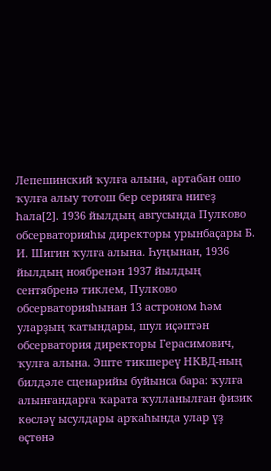Лепешинский ҡулға алына, артабан ошо ҡулға алыу тотош бер серияға нигеҙ һала[2]. 1936 йылдың авгусында Пулково обсерваторияһы директоры урынбаҫары Б. И. Шигин ҡулға алына. Һуңынан, 1936 йылдың ноябренән 1937 йылдың сентябренә тиклем, Пулково обсерваторияһынан 13 астроном һәм уларҙың ҡатындары, шул иҫәптән обсерватория директоры Герасимович, ҡулға алына. Эште тикшереү НКВД-ның билдәле сценарийы буйынса бара: ҡулға алынғандарға ҡарата ҡулланылған физик көсләү ысулдары арҡаһында улар үҙ өҫтөнә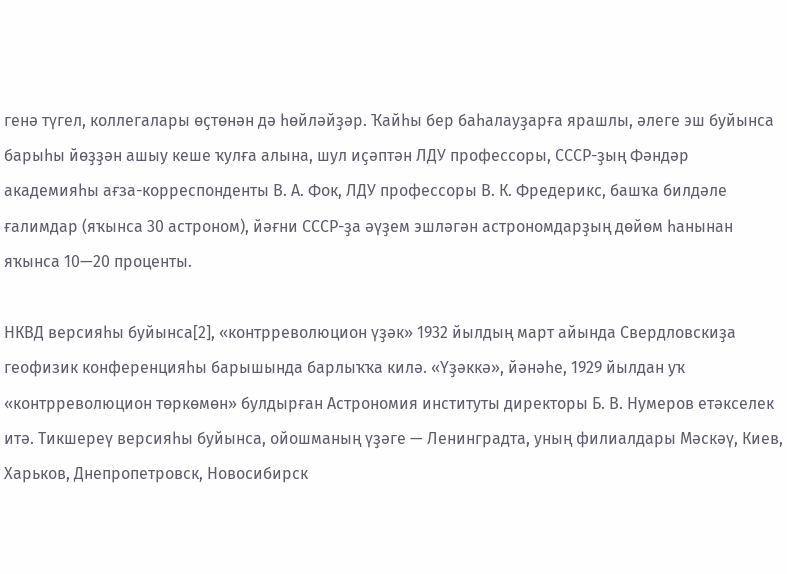генә түгел, коллегалары өҫтөнән дә һөйләйҙәр. Ҡайһы бер баһалауҙарға ярашлы, әлеге эш буйынса барыһы йөҙҙән ашыу кеше ҡулға алына, шул иҫәптән ЛДУ профессоры, СССР-ҙың Фәндәр академияһы ағза-корреспонденты В. А. Фок, ЛДУ профессоры В. К. Фредерикс, башҡа билдәле ғалимдар (яҡынса 30 астроном), йәғни СССР-ҙа әүҙем эшләгән астрономдарҙың дөйөм һанынан яҡынса 10—20 проценты.

НКВД версияһы буйынса[2], «контрреволюцион үҙәк» 1932 йылдың март айында Свердловскиҙа геофизик конференцияһы барышында барлыҡҡа килә. «Үҙәккә», йәнәһе, 1929 йылдан уҡ «контрреволюцион төркөмөн» булдырған Астрономия институты директоры Б. В. Нумеров етәкселек итә. Тикшереү версияһы буйынса, ойошманың үҙәге — Ленинградта, уның филиалдары Мәскәү, Киев, Харьков, Днепропетровск, Новосибирск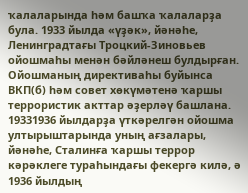ҡалаларында һәм башҡа ҡалаларҙа була. 1933 йылда «үҙәк», йәнәһе, Ленинградтағы Троцкий-Зиновьев ойошмаһы менән бәйләнеш булдырған. Ойошманың директиваһы буйынса ВКП(б) һәм совет хөкүмәтенә ҡаршы террористик акттар әҙерләү башлана. 19331936 йылдарҙа үткәрелгән ойошма ултырыштарында уның ағзалары, йәнәһе, Сталинға ҡаршы террор кәрәклеге тураһындағы фекергә килә, ә 1936 йылдың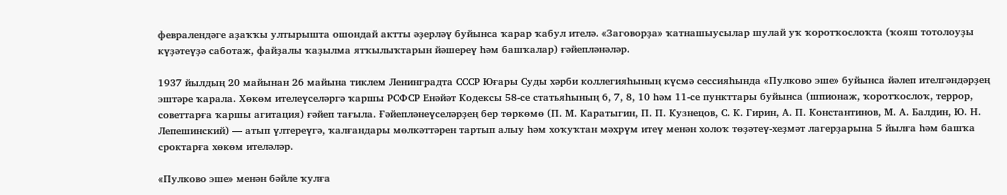февралендәге аҙаҡҡы ултырышта ошондай актты әҙерләү буйынса ҡарар ҡабул ителә. «Заговорҙа» ҡатнашыусылар шулай уҡ ҡоротҡослоҡта (ҡояш тотолоуҙы күҙәтеүҙә саботаж, файҙалы ҡаҙылма ятҡылыҡтарын йәшереү һәм башҡалар) ғәйепләнәләр.

1937 йылдың 20 майынан 26 майына тиклем Ленинградта СССР Юғары Суды хәрби коллегияһының күсмә сессияһында «Пулково эше» буйынса йәлеп ителгәндәрҙең эштәре ҡарала. Хөкөм ителеүселәргә ҡаршы РСФСР Енәйәт Кодексы 58-се статьяһының 6, 7, 8, 10 һәм 11-се пункттары буйынса (шпионаж, ҡоротҡослоҡ, террор, советтарға ҡаршы агитация) ғәйеп тағыла. Ғәйепләнеүселәрҙең бер төркөмө (П. М. Каратыгин, П. П. Кузнецов, С. К. Гирин, А. П. Константинов, М. А. Балдин, Ю. Н.  Лепешинский) — атып үлтереүгә, ҡалғандары мөлкәттәрен тартып алыу һәм хоҡуҡтан мәхрүм итеү менән холоҡ төҙәтеү-хеҙмәт лагерҙарына 5 йылға һәм башҡа сроктарға хөкөм ителәләр.

«Пулково эше» менән бәйле ҡулға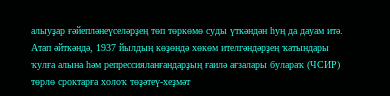алыуҙар ғәйепләнеүселәрҙең төп төркөмө суды үткәндән һуң да дауам итә. Атап әйткәндә, 1937 йылдың көҙөндә хөкөм ителгәндәрҙең ҡатындары ҡулға алына һәм репрессияланғандарҙың ғаилә ағзалары булараҡ (ЧСИР) төрлө сроктарға холоҡ төҙәтеү-хеҙмәт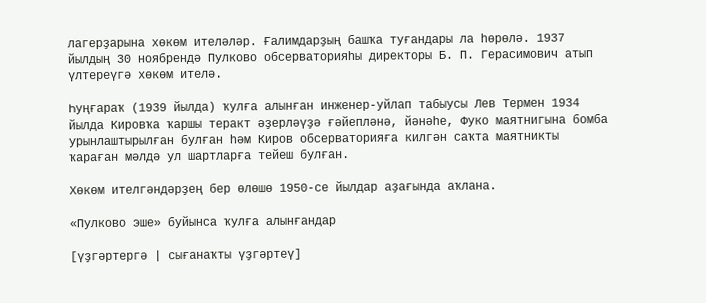лагерҙарына хөкөм ителәләр. Ғалимдарҙың башҡа туғандары ла һөрөлә. 1937 йылдың 30 ноябрендә Пулково обсерваторияһы директоры Б. П. Герасимович атып үлтереүгә хөкөм ителә.

Һуңғараҡ (1939 йылда) ҡулға алынған инженер-уйлап табыусы Лев Термен 1934 йылда Кировҡа ҡаршы теракт әҙерләүҙә ғәйепләнә, йәнәһе, Фуко маятнигына бомба урынлаштырылған булған һәм Киров обсерваторияға килгән саҡта маятникты ҡараған мәлдә ул шартларға тейеш булған.

Хөкөм ителгәндәрҙең бер өлөшө 1950-се йылдар аҙағында аҡлана.

«Пулково эше» буйынса ҡулға алынғандар

[үҙгәртергә | сығанаҡты үҙгәртеү]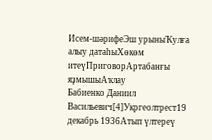Исем-шәрифеЭш урыныҠулға алыу датаһыХөкөм итеүПриговорАртабанғы яҙмышыАҡлау
Бабиенко Даниил Васильевич[4]Укргеолтрест19 декабрь 1936Атып үлтереү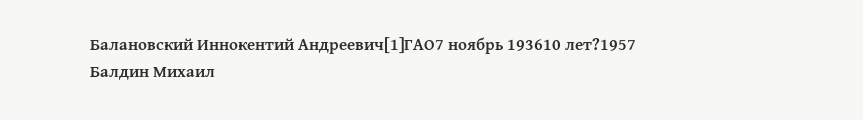Балановский Иннокентий Андреевич[1]ГАО7 ноябрь 193610 лет?1957
Балдин Михаил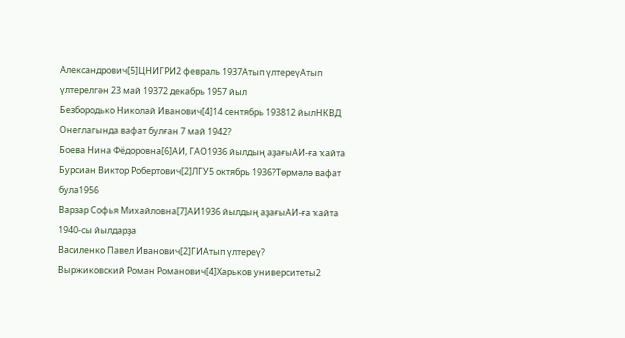Александрович[5]ЦНИГРИ2 февраль 1937Атып үлтереүАтып үлтерелгән 23 май 19372 декабрь 1957 йыл
Безбородько Николай Иванович[4]14 сентябрь 193812 йылНКВД Онеглагында вафат булған 7 май 1942?
Боева Нина Фёдоровна[6]АИ, ГАО1936 йылдың аҙағыАИ-ға ҡайта
Бурсиан Виктор Робертович[2]ЛГУ5 октябрь 1936?Төрмәлә вафат була1956
Варзар Софья Михайловна[7]АИ1936 йылдың аҙағыАИ-ға ҡайта 1940-сы йылдарҙа
Василенко Павел Иванович[2]ГИАтып үлтереү?
Выржиковский Роман Романович[4]Харьков университеты2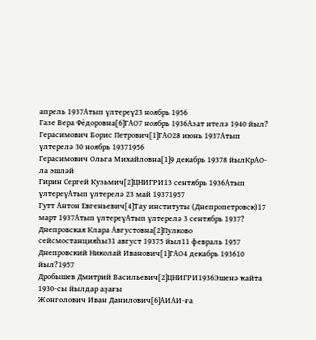апрель 1937Атып үлтереү23 ноябрь 1956
Газе Вера Фёдоровна[6]ГАО7 ноябрь 1936Азат ителә 1940 йыл?
Герасимович Борис Петрович[1]ГАО28 июнь 1937Атып үлтерелә 30 ноябрь 19371956
Герасимович Ольга Михайловна[1]9 декабрь 19378 йылКрАО-ла эшләй
Гирин Сергей Кузьмич[2]ЦНИГРИ13 сентябрь 1936Атып үлтереүАтып үлтерелә 23 май 19371957
Гутт Антон Евгеньевич[4]Тау институты (Днепропетровск)17 март 1937Атып үлтереүАтып үлтерелә 3 сентябрь 1937?
Днепровская Клара Августовна[2]Пулково сейсмостанцияһы31 август 19375 йыл11 февраль 1957
Днепровский Николай Иванович[1]ГАО4 декабрь 193610 йыл?1957
Дробышев Дмитрий Васильевич[2]ЦНИГРИ1936Эшенә ҡайта 1930-сы йылдар аҙағы
Жонголович Иван Данилович[6]АИАИ-ға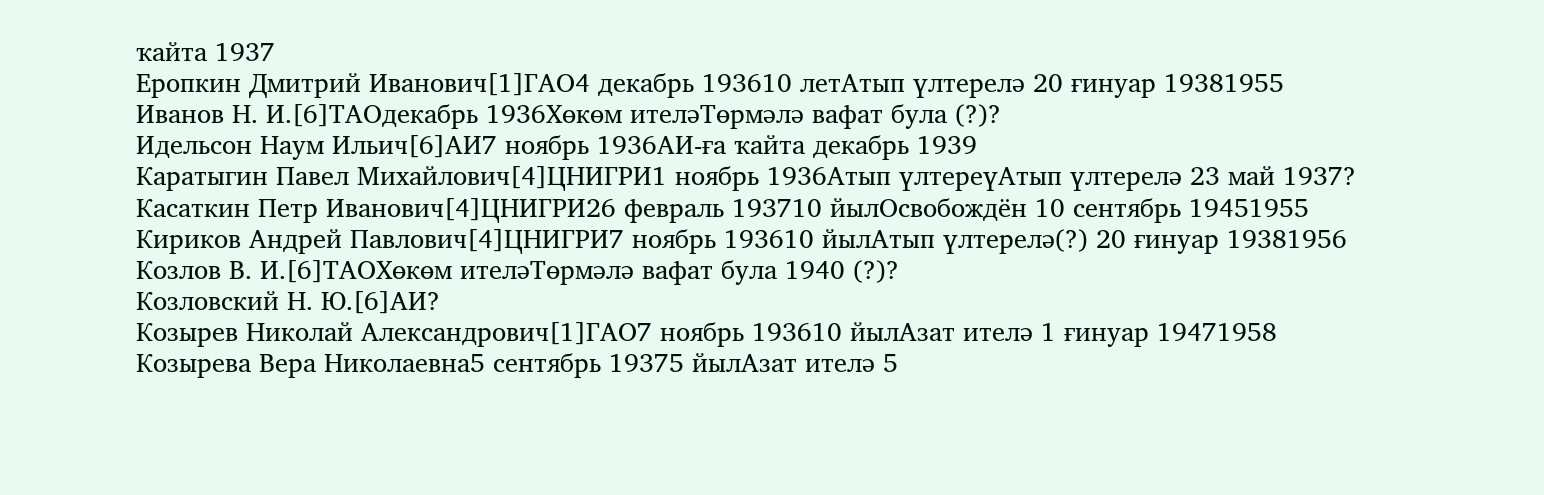ҡайта 1937
Еропкин Дмитрий Иванович[1]ГАО4 декабрь 193610 летАтып үлтерелә 20 ғинуар 19381955
Иванов Н. И.[6]ТАОдекабрь 1936Хөкөм ителәТөрмәлә вафат була (?)?
Идельсон Наум Ильич[6]АИ7 ноябрь 1936АИ-ға ҡайта декабрь 1939
Каратыгин Павел Михайлович[4]ЦНИГРИ1 ноябрь 1936Атып үлтереүАтып үлтерелә 23 май 1937?
Касаткин Петр Иванович[4]ЦНИГРИ26 февраль 193710 йылОсвобождён 10 сентябрь 19451955
Кириков Андрей Павлович[4]ЦНИГРИ7 ноябрь 193610 йылАтып үлтерелә(?) 20 ғинуар 19381956
Козлов В. И.[6]ТАОХөкөм ителәТөрмәлә вафат була 1940 (?)?
Козловский Н. Ю.[6]АИ?
Козырев Николай Александрович[1]ГАО7 ноябрь 193610 йылАзат ителә 1 ғинуар 19471958
Козырева Вера Николаевна5 сентябрь 19375 йылАзат ителә 5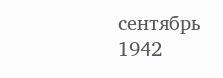сентябрь 1942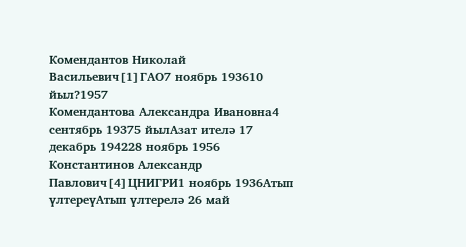Комендантов Николай Васильевич[1]ГАО7 ноябрь 193610 йыл?1957
Комендантова Александра Ивановна4 сентябрь 19375 йылАзат ителә 17 декабрь 194228 ноябрь 1956
Константинов Александр Павлович[4]ЦНИГРИ1 ноябрь 1936Атып үлтереүАтып үлтерелә 26 май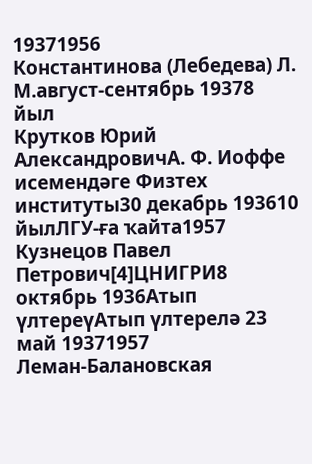19371956
Константинова (Лебедева) Л. М.август-сентябрь 19378 йыл
Крутков Юрий АлександровичА. Ф. Иоффе исемендәге Физтех институты30 декабрь 193610 йылЛГУ-ға ҡайта1957
Кузнецов Павел Петрович[4]ЦНИГРИ8 октябрь 1936Атып үлтереүАтып үлтерелә 23 май 19371957
Леман-Балановская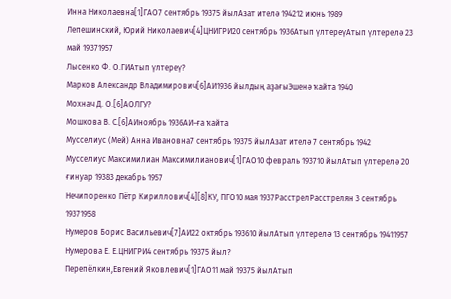Инна Николаевна[1]ГАО7 сентябрь 19375 йылАзат ителә 194212 июнь 1989
Лепешинский, Юрий Николаевич[4]ЦНИГРИ20 сентябрь 1936Атып үлтереүАтып үлтерелә 23 май 19371957
Лысенко Ф. О.ГИАтып үлтереү?
Марков Александр Владимирович[6]АИ1936 йылдың аҙағыЭшенә ҡайта 1940
Мохнач Д. О.[6]АОЛГУ?
Мошкова В. С.[6]АИноябрь 1936АИ-ға ҡайта
Мусселиус (Мей) Анна Ивановна7 сентябрь 19375 йылАзат ителә 7 сентябрь 1942
Мусселиус Максимилиан Максимилианович[1]ГАО10 февраль 193710 йылАтып үлтерелә 20 ғинуар 19383 декабрь 1957
Нечипоренко Пётр Кириллович[4][8]КУ, ПГО10 мая 1937РасстрелРасстрелян 3 сентябрь 19371958
Нумеров Борис Васильевич[7]АИ22 октябрь 193610 йылАтып үлтерелә 13 сентябрь 19411957
Нумерова Е. Е.ЦНИГРИ4 сентябрь 19375 йыл?
Перепёлкин,Евгений Яковлевич[1]ГАО11 май 19375 йылАтып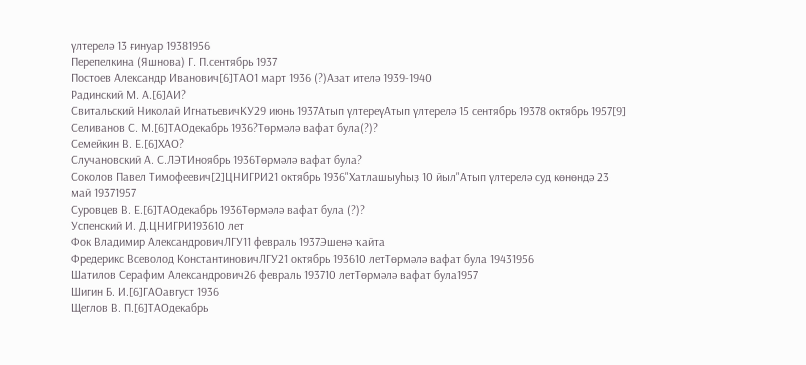үлтерелә 13 ғинуар 19381956
Перепелкина (Яшнова) Г. П.сентябрь 1937
Постоев Александр Иванович[6]ТАО1 март 1936 (?)Азат ителә 1939-1940
Радинский М. А.[6]АИ?
Свитальский Николай ИгнатьевичКУ29 июнь 1937Атып үлтереүАтып үлтерелә 15 сентябрь 19378 октябрь 1957[9]
Селиванов С. М.[6]ТАОдекабрь 1936?Төрмәлә вафат була(?)?
Семейкин В. Е.[6]ХАО?
Случановский А. С.ЛЭТИноябрь 1936Төрмәлә вафат була?
Соколов Павел Тимофеевич[2]ЦНИГРИ21 октябрь 1936"Хатлашыуһыҙ 10 йыл"Атып үлтерелә суд көнөндә 23 май 19371957
Суровцев В. Е.[6]ТАОдекабрь 1936Төрмәлә вафат була (?)?
Успенский И. Д.ЦНИГРИ193610 лет
Фок Владимир АлександровичЛГУ11 февраль 1937Эшенә ҡайта
Фредерикс Всеволод КонстантиновичЛГУ21 октябрь 193610 летТөрмәлә вафат була 19431956
Шатилов Серафим Александрович26 февраль 193710 летТөрмәлә вафат була1957
Шигин Б. И.[6]ГАОавгуст 1936
Щеглов В. П.[6]ТАОдекабрь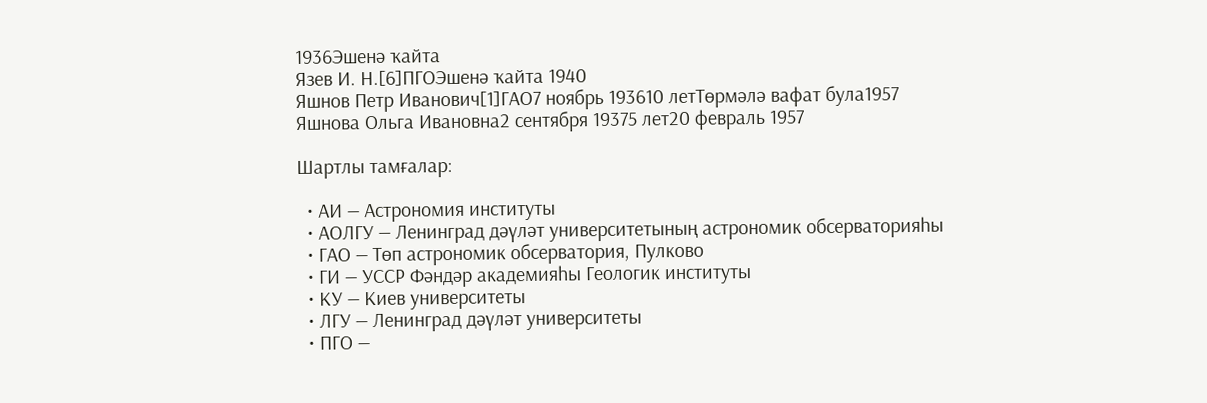1936Эшенә ҡайта
Язев И. Н.[6]ПГОЭшенә ҡайта 1940
Яшнов Петр Иванович[1]ГАО7 ноябрь 193610 летТөрмәлә вафат була1957
Яшнова Ольга Ивановна2 сентября 19375 лет20 февраль 1957

Шартлы тамғалар:

  • АИ — Астрономия институты
  • АОЛГУ — Ленинград дәүләт университетының астрономик обсерваторияһы
  • ГАО — Төп астрономик обсерватория, Пулково
  • ГИ — УССР Фәндәр академияһы Геологик институты
  • КУ — Киев университеты
  • ЛГУ — Ленинград дәүләт университеты
  • ПГО —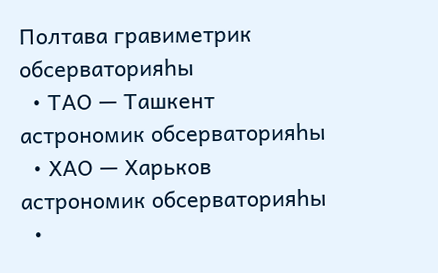Полтава гравиметрик обсерваторияһы
  • ТАО — Ташкент астрономик обсерваторияһы
  • ХАО — Харьков астрономик обсерваторияһы
  •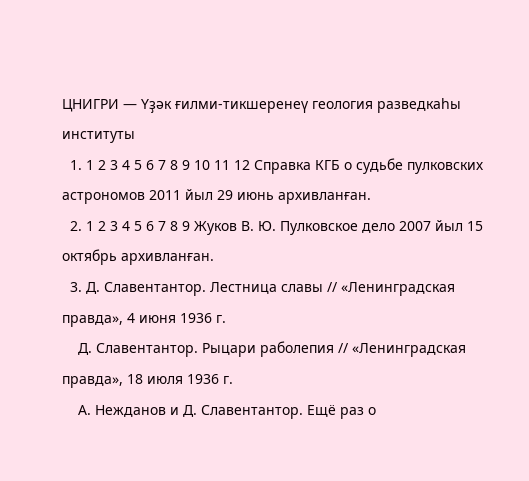ЦНИГРИ — Үҙәк ғилми-тикшеренеү геология разведкаһы институты
  1. 1 2 3 4 5 6 7 8 9 10 11 12 Справка КГБ о судьбе пулковских астрономов 2011 йыл 29 июнь архивланған.
  2. 1 2 3 4 5 6 7 8 9 Жуков В. Ю. Пулковское дело 2007 йыл 15 октябрь архивланған.
  3. Д. Славентантор. Лестница славы // «Ленинградская правда», 4 июня 1936 г.
    Д. Славентантор. Рыцари раболепия // «Ленинградская правда», 18 июля 1936 г.
    А. Нежданов и Д. Славентантор. Ещё раз о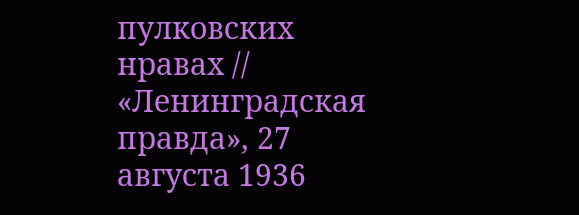пулковских нравах // «Ленинградская правда», 27 августа 1936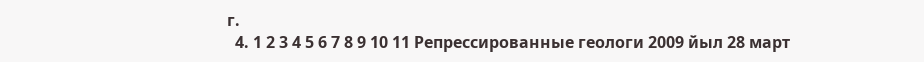г.
  4. 1 2 3 4 5 6 7 8 9 10 11 Репрессированные геологи 2009 йыл 28 март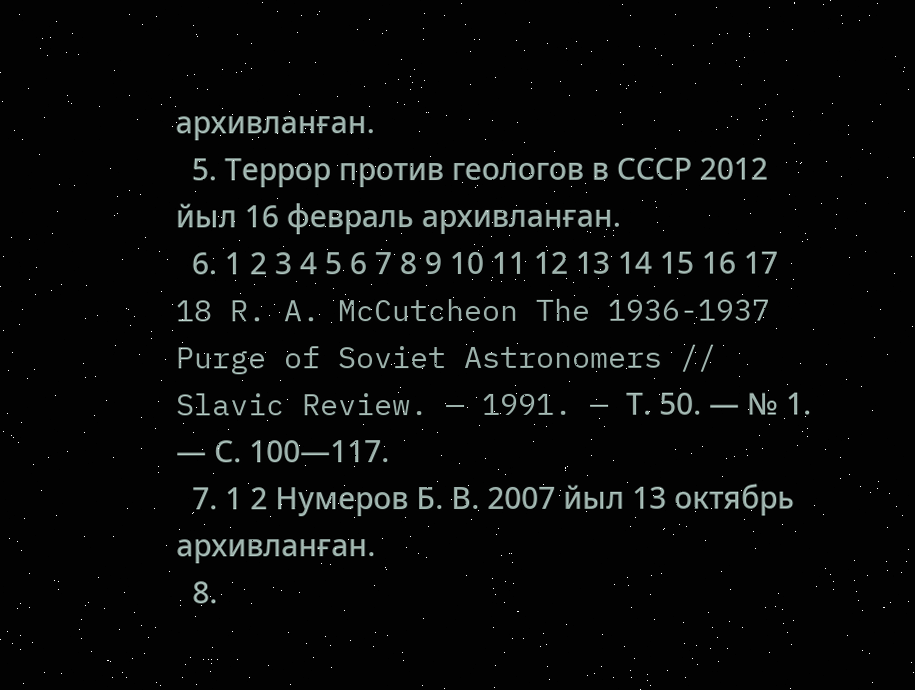архивланған.
  5. Террор против геологов в СССР 2012 йыл 16 февраль архивланған.
  6. 1 2 3 4 5 6 7 8 9 10 11 12 13 14 15 16 17 18 R. A. McCutcheon The 1936-1937 Purge of Soviet Astronomers // Slavic Review. — 1991. — Т. 50. — № 1. — С. 100—117.
  7. 1 2 Нумеров Б. В. 2007 йыл 13 октябрь архивланған.
  8.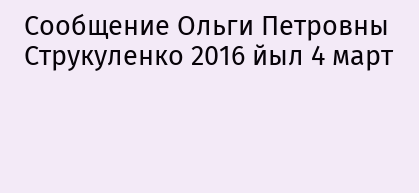Сообщение Ольги Петровны Струкуленко 2016 йыл 4 март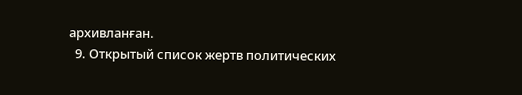архивланған.
  9. Открытый список жертв политических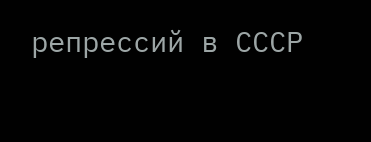репрессий в СССР